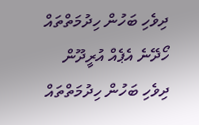ދިވެހި ބަހުން ހިދުމަތްތައް ހޯދޭނެ އެޕެއް އުރީދޫން
ދިވެހި ބަހުން ހިދުމަތްތައް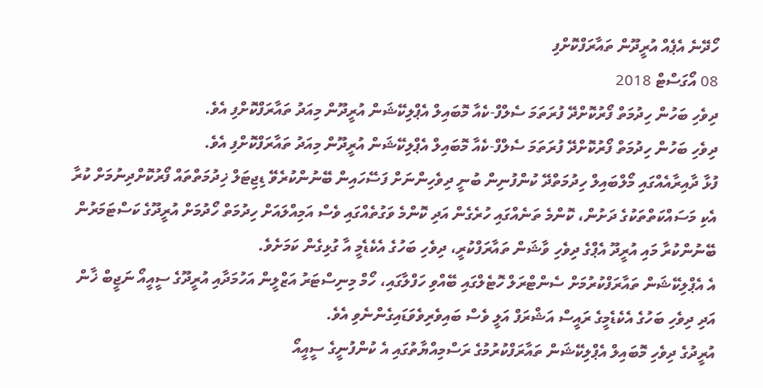ހޯދޭނެ އެޕެއް އުރީދޫން ތައާރަފްކޮށްފި
08 އޯގަސްޓް 2018
ދިވެހި ބަހުން ހިދުމަތް ފޯރުކޮށްދޭ ފުރަތަމަ ސެލްފް-ކެއާ މޮބައިލް އެޕްލިކޭޝަން އުރީދޫން މިއަދު ތައާރަފްކޮށްފި އެވެ.
ދިވެހި ބަހުން ހިދުމަތް ފޯރުކޮށްދޭ ފުރަތަމަ ސެލްފް-ކެއާ މޮބައިލް އެޕްލިކޭޝަން އުރީދޫން މިއަދު ތައާރަފްކޮށްފި އެވެ.
ފުޅާ ދާއިރާއެއްގައި މޯލްބައިލް ހިދުމަތްދޭ ކުންފުނިން ބުނީ ދިވެހިންނަށް ފަސޭހައިން ބޭނުންކުރެވޭ ޑިޖިޓަލް ޚިދުމަތްތައް ފޯރުކޮށްދިނުމަށް ކުރާ އެކި މަސައްކަތްތަކުގެ ދަށުން، ކޮންމެ ތަނެއްގައި ހުރެގެން އަދި ކޮންމެ ވަގުތެއްގައި ވެސް އަމިއްލައަށް ހިދުމަތް ހޯދުމަށް އުރީދޫގެ ކަސްޓަމަރުން ބޭނުންކުރާ މައި އުރީދޫ އެޕްގެ ދިވެހި ވާޝަން ތައާރަފްކުރީ، ދިވެހި ބަހުގެ އެކެޑެމީ އާ ގުޅިގެން ކަމަށެވެ.
އެ އެޕްލިކޭޝަން ތައާރަފްކުރުމަށް ސެންޓްރަލް ހޮޓެލްގައި ބޭއްވި ހަފްލާގައި، ހޯމް މިނިސްޓަރު އަޒްލީން އަހުމަދާއި އުރީދޫގެ ސީއީއޯ ނަޖީބް ޚާން އަދި ދިވެހި ބަހުގެ އެކެޑެމީގެ ރައީސް އަޝްރަފް އަލީ ވެސް ބައިވެރިވެވަޑައިގެންނެވި އެވެ.
އުރީދުގެ ދިވެހި މޮބައިލް އެޕްލިކޭޝަން ތައާރަފްކުރުމުގެ ރަސްމިއްޔާތުގައި އެ ކުންފުނީގެ ސީއީއޯ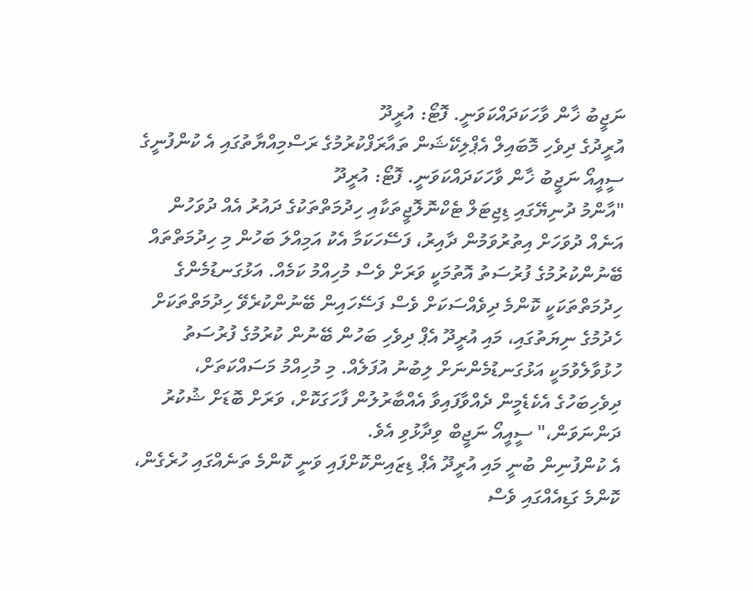ނަޖީބު ޚާން ވާހަކަދައްކަވަނީ. ފޮޓޯ: އުރީދޫ
އުރީދުގެ ދިވެހި މޮބައިލް އެޕްލިކޭޝަން ތައާރަފްކުރުމުގެ ރަސްމިއްޔާތުގައި އެ ކުންފުނީގެ ސީއީއޯ ނަޖީބު ޚާން ވާހަކަދައްކަވަނީ. ފޮޓޯ: އުރީދޫ
"އާންމު ދުނިޔޭގައި ޑިޖިޓަލް ޓެކްނޮލޮޖީތަކާއި ހިދުމަތްތަކުގެ ދައުރު އެއް ދުވަހުން އަނެއް ދުވަހަށް އިތުރުވަމުން ދާއިރު، ފަސޭހަކަމާ އެކު އަމިއްލަ ބަހުން މި ހިދުމަތްތައް ބޭނުންކުރުމުގެ ފުރުސަތު އޮތުމަކީ ވަރަށް ވެސް މުހިއްމު ކަމެއް. އަޅުގަނޑުމެންގެ ހިދުމަތްތަކަކީ ކޮންމެ ދިވެއްސަކަށް ވެސް ފަސޭހައިން ބޭނުންކުރެވޭ ހިދުމަތްތަކަށް ހެދުމުގެ ނިޔަތުގައި، މައި އުރީދޫ އެޕް ދިވެހި ބަހުން ބޭނުން ކުރުމުގެ ފުރުސަތު ހުޅުވާލެވުމަކީ އަޅުގަނޑުމެންނަށް ލިބުނު އުފަލެއް. މި މުހިއްމު މަސައްކަތަށް، ދިވެހިބަހުގެ އެކެޑެމީން ދެއްވާފައިވާ އެއްބާރުލުން ފާހަގަކޮށް، ވަރަށް ބޮޑަށް ޝުކުރު ދަންނަވަން،" ސީއީއޯ ނަޖީބް ވިދާޅުވި އެވެ.
އެ ކުންފުނިން ބުނީ މައި އުރީދޫ އެޕް ޑިޒައިންކޮށްފައި ވަނީ ކޮންމެ ތަނެއްގައި ހުރެގެން، ކޮންމެ ގަޑިއެއްގައި ވެސް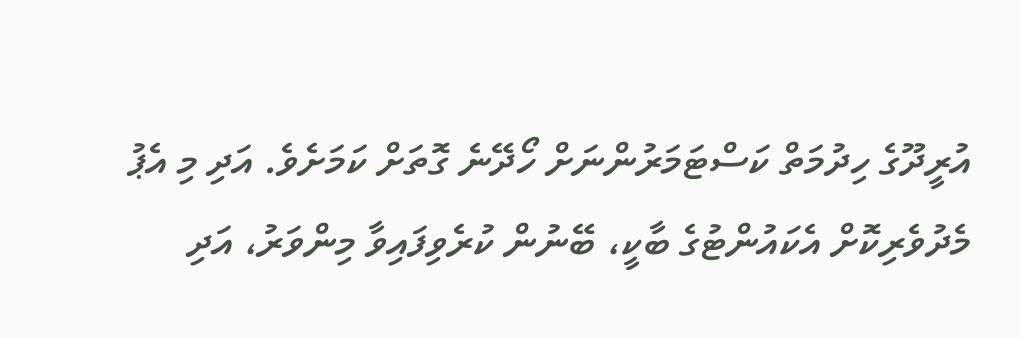އުރީދޫގެ ހިދުމަތް ކަސްޓަމަރުންނަށް ހޯދޭނެ ގޮތަށް ކަމަށެވެ. އަދި މި އެޕު މެދުވެރިކޮށް އެކައުންޓުގެ ބާކީ، ބޭނުން ކުރެވިފައިވާ މިންވަރު، އަދި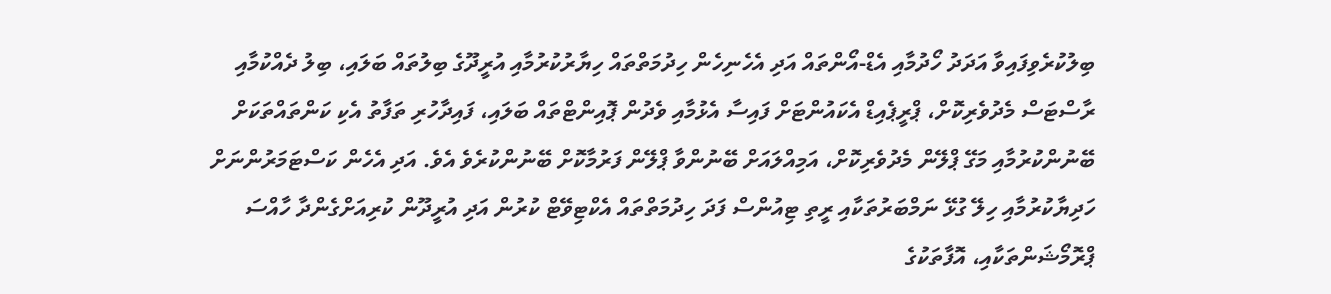ބިލުކުރެވިފައިވާ އަދަދު ހޯދުމާއި އެޑް-އޯންތައް އަދި އެހެނިހެން ހިދުމަތްތައް ހިޔާރުކުރުމާއި އުރީދޫގެ ބިލުތައް ބަލައި، ބިލު ދެއްކުމާއި ރާސްޓަސް މެދުވެރިކޮށް، ޕްރީޕެއިޑް އެކައުންޓަށް ފައިސާ އެޅުމާއި ވެދުން ޕޮއިންޓްތައް ބަލައި، ފައިދާހުރި ތަފާތު އެކި ކަންތައްތަކަށް ބޭނުންކުރުމާއި މަގޭ ޕްލޭން މެދުވެރިކޮށް، އަމިއްލައަށް ބޭނުންވާ ޕްލޭން ފަރުމާކޮށް ބޭނުންކުރެވެ އެވެ. އަދި އެހެން ކަސްޓަމަރުންނަށް ހަދިޔާކުރުމާއި ހިލޭ ގުޅޭ ނަމްބަރުތަކާއި ރީތި ޓިއުންސް ފަދަ ހިދުމަތްތައް އެކްޓިވޭޓް ކުރުން އަދި އުރީދޫން ކުރިއަށްގެންދާ ހާއްސަ ޕްރޮމޯޝަންތަކާއި، އޮފާތަކުގެ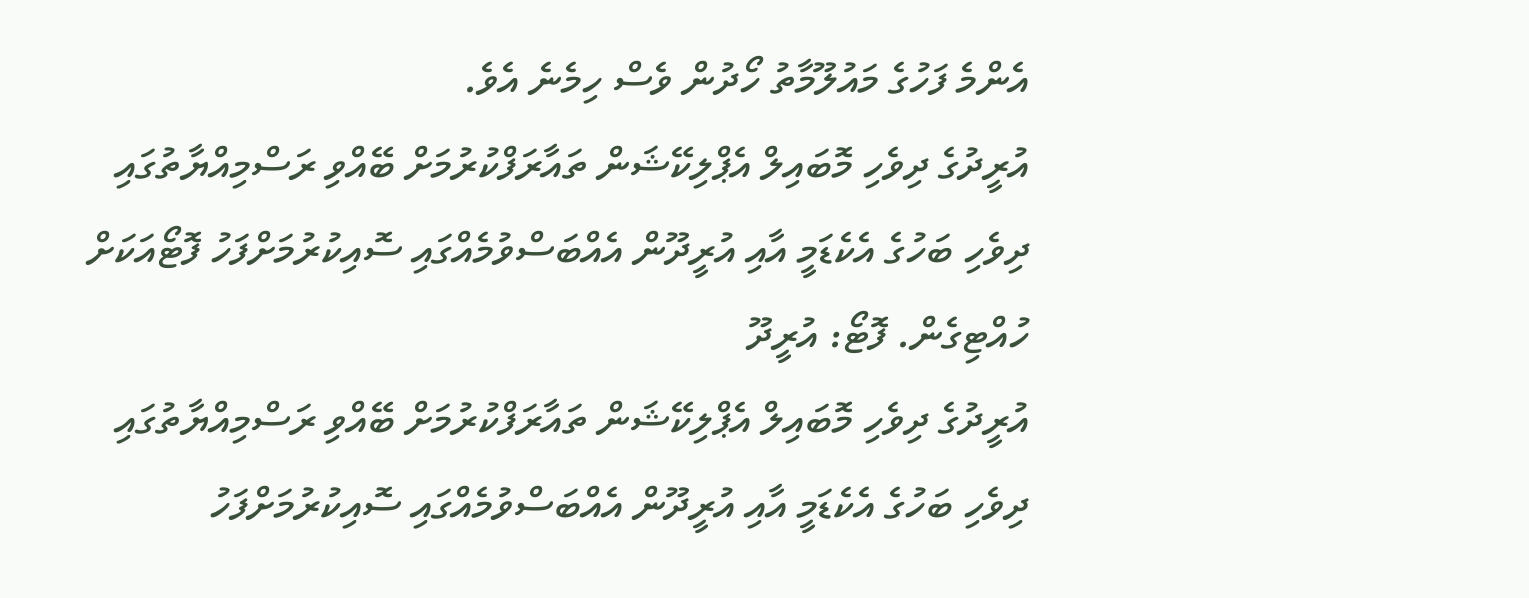އެންމެ ފަހުގެ މައުލޫމާތު ހޯދުން ވެސް ހިމެނެ އެވެ.
އުރީދުގެ ދިވެހި މޮބައިލް އެޕްލިކޭޝަން ތައާރަފްކުރުމަށް ބޭއްވި ރަސްމިއްޔާތުގައި ދިވެހި ބަހުގެ އެކެޑަމީ އާއި އުރީދޫން އެއްބަސްވުމެއްގައި ސޮއިކުރުމަށްފަހު ފޮޓޯއަކަށް ހުއްޓިގެން. ފޮޓޯ: އުރީދޫ
އުރީދުގެ ދިވެހި މޮބައިލް އެޕްލިކޭޝަން ތައާރަފްކުރުމަށް ބޭއްވި ރަސްމިއްޔާތުގައި ދިވެހި ބަހުގެ އެކެޑަމީ އާއި އުރީދޫން އެއްބަސްވުމެއްގައި ސޮއިކުރުމަށްފަހު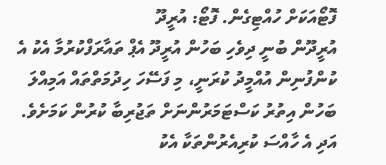ފޮޓޯއަކަށް ހުއްޓިގެން. ފޮޓޯ: އުރީދޫ
އުރީދޫން ބުނީ ދިވެހި ބަހުން އުރީދޫ އެޕް ތައާރަފްކުރުމާ އެކު އެ ކުންފުނިން އުއްމީދު ކުރަނީ، މި ފަސޭހަ ހިދުމަތްތައް އަމިއްލަ ބަހުން އިތުރު ކަސްޓަމަރުންނަށް ތަޖުރިބާ ކުރުން ކަމަށެވެ. އަދި އެ ހާއްސަ ކުރިއެރުންތަކާ އެކު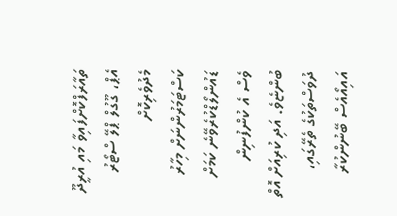ތައާރަފްކޮށްފައިވާ މައި އުރީދޫ އެޕް، ގޫގުލް ޕްލޭ ސްޓޯރު މެދުވެރިކޮށް ކަސްޓަމަރުންނަށް މިހާރު ޑައުންލޯޑްކުރެވޭނެ ކަމަށް ވެސް އެ ކުންފުނިން ބުންޏެވެ. އަދި ކުރިއަށް އޮތް ދުވަސްތަކުގެ ތެރޭގައި، އައިއޯއެސް ބޭނުންކުރާ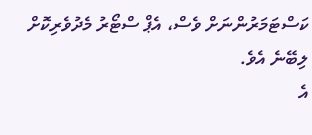ކަސްޓަމަރުންނަށް ވެސް، އެޕް ސްޓޯރު މެދުވެރިކޮށް ލިބޭނެ އެވެ.
އެ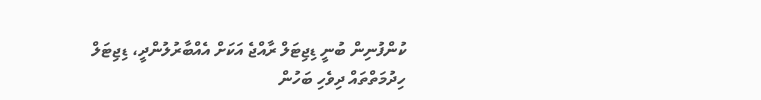ކުންފުނިން ބުނީ ޑިޖިޓަލް ރާއްޖެ އަކަށް އެއްބާރުލުންދީ، ޑިޖިޓަލް ހިދުމަތްތައް ދިވެހި ބަހުން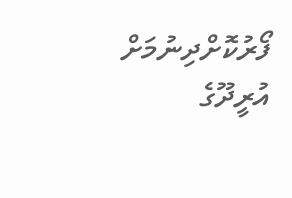ފޯރުކޮށްދިނުމަށް އުރީދޫގެ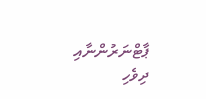ޕާޓްނަރުންނާއި ދިވެހި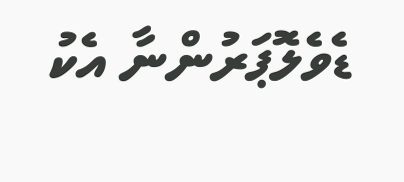ޑެވެލޮޕަރުންނާ އެކު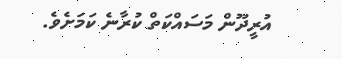އުރީދޫން މަސައްކަތް ކުރާނެ ކަމަށެވެ.